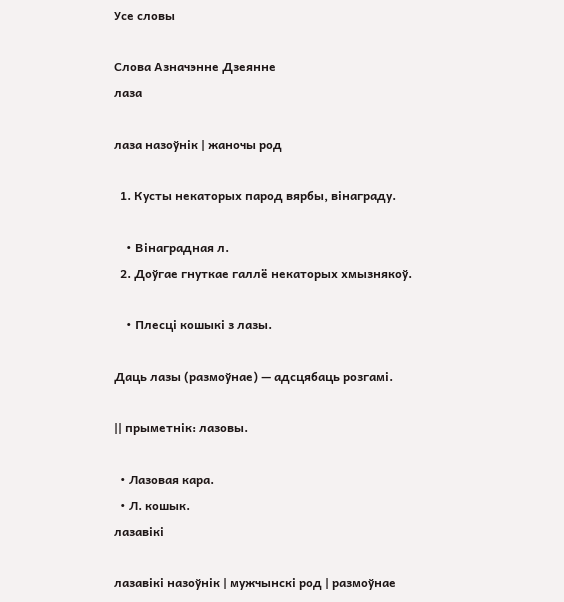Усе словы

Слова Азначэнне Дзеянне
лаза

лаза назоўнік | жаночы род

  1. Кусты некаторых парод вярбы, вінаграду.

    • Вінаградная л.
  2. Доўгае гнуткае галлё некаторых хмызнякоў.

    • Плесці кошыкі з лазы.

Даць лазы (размоўнае) — адсцябаць розгамі.

|| прыметнік: лазовы.

  • Лазовая кара.
  • Л. кошык.
лазавікі

лазавікі назоўнік | мужчынскі род | размоўнае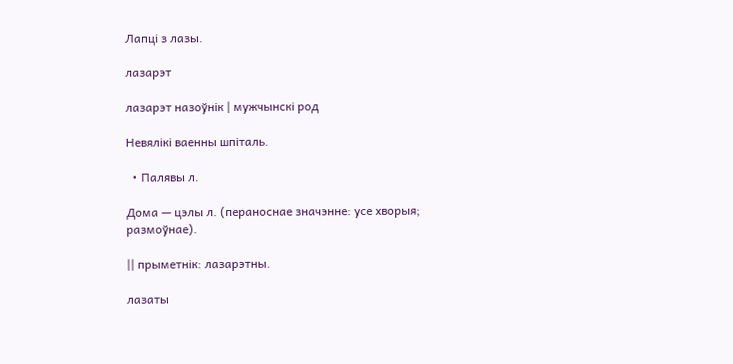Лапці з лазы.

лазарэт

лазарэт назоўнік | мужчынскі род

Невялікі ваенны шпіталь.

  • Палявы л.

Дома — цэлы л. (пераноснае значэнне: усе хворыя; размоўнае).

|| прыметнік: лазарэтны.

лазаты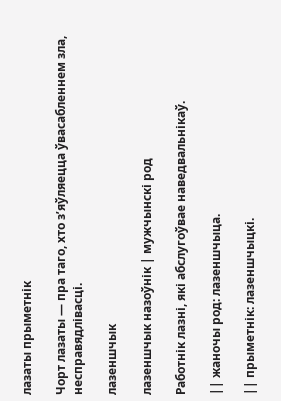лазаты прыметнік

Чорт лазаты — пра таго, хто з’яўляецца ўвасабленнем зла, несправядлівасці.

лазеншчык

лазеншчык назоўнік | мужчынскі род

Работнік лазні, які абслугоўвае наведвальнікаў.

|| жаночы род: лазеншчыца.

|| прыметнік: лазеншчыцкі.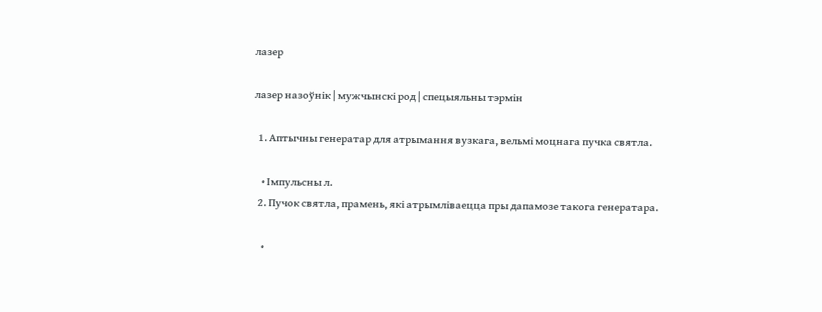лазер

лазер назоўнік | мужчынскі род | спецыяльны тэрмін

  1. Аптычны генератар для атрымання вузкага, вельмі моцнага пучка святла.

    • Імпульсны л.
  2. Пучок святла, прамень, які атрымліваецца пры дапамозе такога генератара.

    •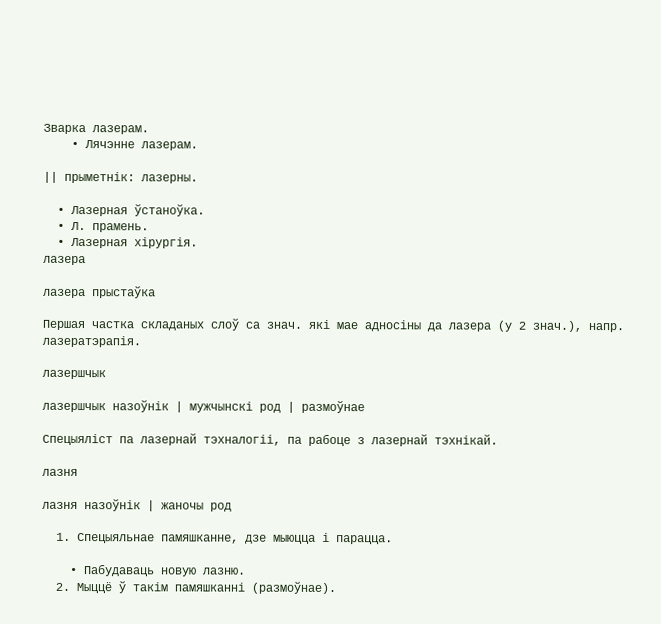Зварка лазерам.
    • Лячэнне лазерам.

|| прыметнік: лазерны.

  • Лазерная ўстаноўка.
  • Л. прамень.
  • Лазерная хірургія.
лазера

лазера прыстаўка

Першая частка складаных слоў са знач. які мае адносіны да лазера (у 2 знач.), напр. лазератэрапія.

лазершчык

лазершчык назоўнік | мужчынскі род | размоўнае

Спецыяліст па лазернай тэхналогіі, па рабоце з лазернай тэхнікай.

лазня

лазня назоўнік | жаночы род

  1. Спецыяльнае памяшканне, дзе мыюцца і парацца.

    • Пабудаваць новую лазню.
  2. Мыццё ў такім памяшканні (размоўнае).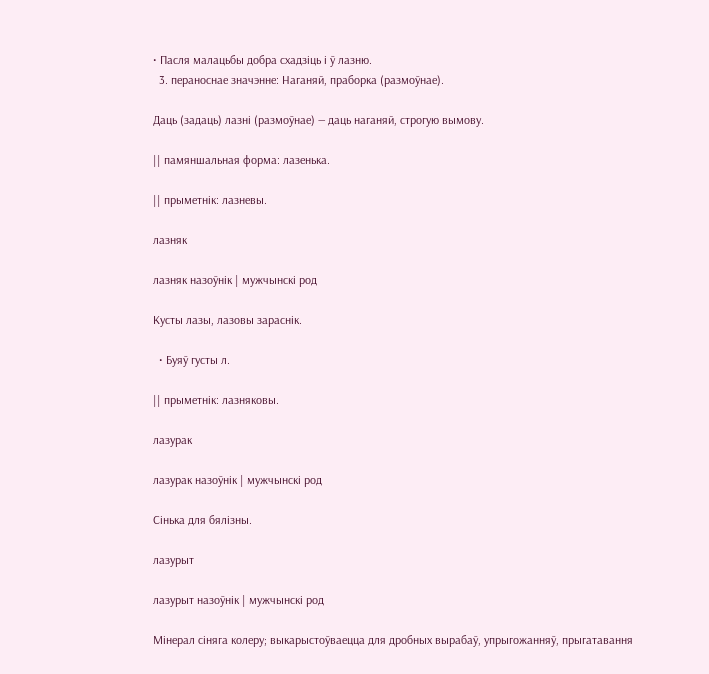• Пасля малацьбы добра схадзіць і ў лазню.
  3. пераноснае значэнне: Наганяй, праборка (размоўнае).

Даць (задаць) лазні (размоўнае) — даць наганяй, строгую вымову.

|| памяншальная форма: лазенька.

|| прыметнік: лазневы.

лазняк

лазняк назоўнік | мужчынскі род

Кусты лазы, лазовы зараснік.

  • Буяў густы л.

|| прыметнік: лазняковы.

лазурак

лазурак назоўнік | мужчынскі род

Сінька для бялізны.

лазурыт

лазурыт назоўнік | мужчынскі род

Мінерал сіняга колеру; выкарыстоўваецца для дробных вырабаў, упрыгожанняў, прыгатавання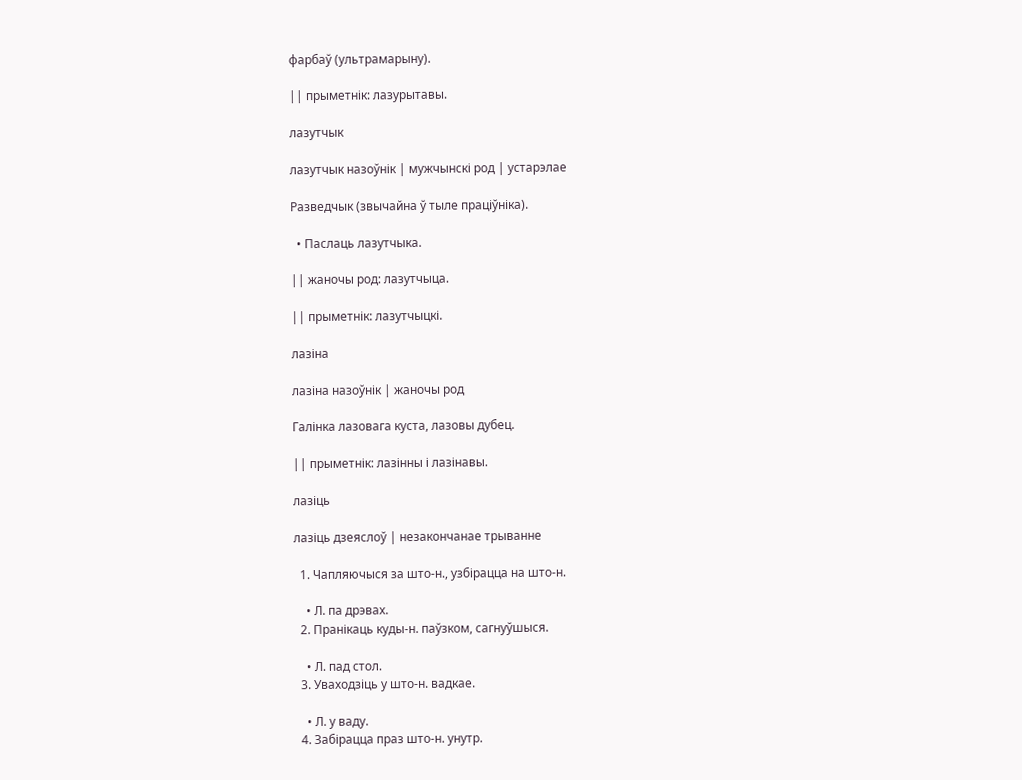фарбаў (ультрамарыну).

|| прыметнік: лазурытавы.

лазутчык

лазутчык назоўнік | мужчынскі род | устарэлае

Разведчык (звычайна ў тыле праціўніка).

  • Паслаць лазутчыка.

|| жаночы род: лазутчыца.

|| прыметнік: лазутчыцкі.

лазіна

лазіна назоўнік | жаночы род

Галінка лазовага куста, лазовы дубец.

|| прыметнік: лазінны і лазінавы.

лазіць

лазіць дзеяслоў | незакончанае трыванне

  1. Чапляючыся за што-н., узбірацца на што-н.

    • Л. па дрэвах.
  2. Пранікаць куды-н. паўзком, сагнуўшыся.

    • Л. пад стол.
  3. Уваходзіць у што-н. вадкае.

    • Л. у ваду.
  4. Забірацца праз што-н. унутр.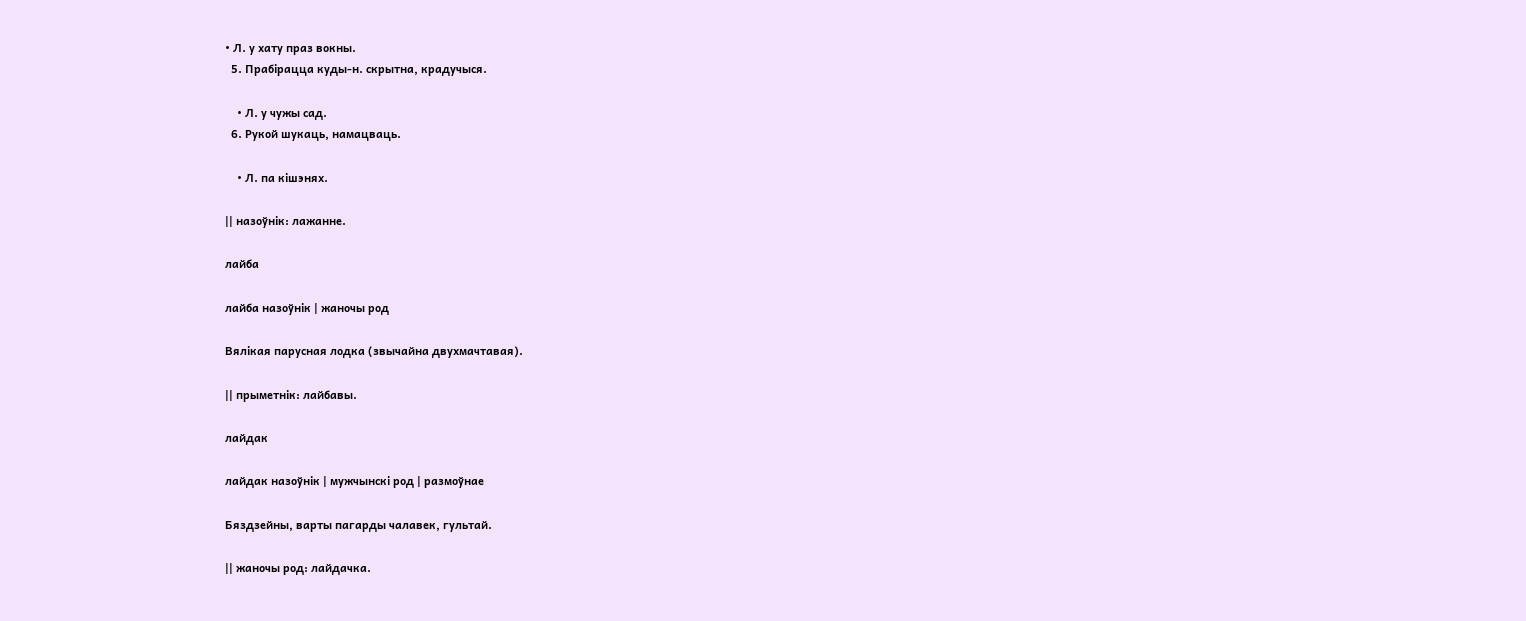• Л. у хату праз вокны.
  5. Прабірацца куды-н. скрытна, крадучыся.

    • Л. у чужы сад.
  6. Рукой шукаць, намацваць.

    • Л. па кішэнях.

|| назоўнік: лажанне.

лайба

лайба назоўнік | жаночы род

Вялікая парусная лодка (звычайна двухмачтавая).

|| прыметнік: лайбавы.

лайдак

лайдак назоўнік | мужчынскі род | размоўнае

Бяздзейны, варты пагарды чалавек, гультай.

|| жаночы род: лайдачка.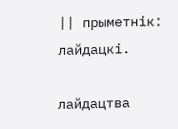|| прыметнік: лайдацкі.

лайдацтва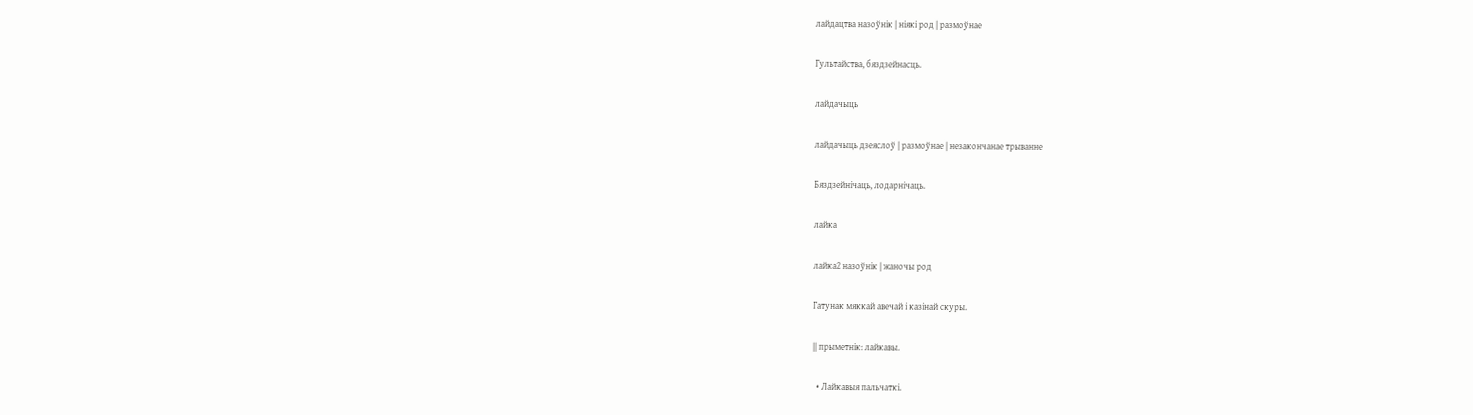лайдацтва назоўнік | ніякі род | размоўнае

Гультайства, бяздзейнасць.

лайдачыць

лайдачыць дзеяслоў | размоўнае | незакончанае трыванне

Бяздзейнічаць, лодарнічаць.

лайка

лайка2 назоўнік | жаночы род

Гатунак мяккай авечай і казінай скуры.

|| прыметнік: лайкавы.

  • Лайкавыя пальчаткі.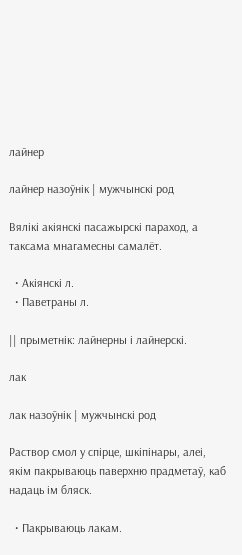лайнер

лайнер назоўнік | мужчынскі род

Вялікі акіянскі пасажырскі параход, а таксама мнагамесны самалёт.

  • Акіянскі л.
  • Паветраны л.

|| прыметнік: лайнерны і лайнерскі.

лак

лак назоўнік | мужчынскі род

Раствор смол у спірце, шкіпінары, алеі, якім пакрываюць паверхню прадметаў, каб надаць ім бляск.

  • Пакрываюць лакам.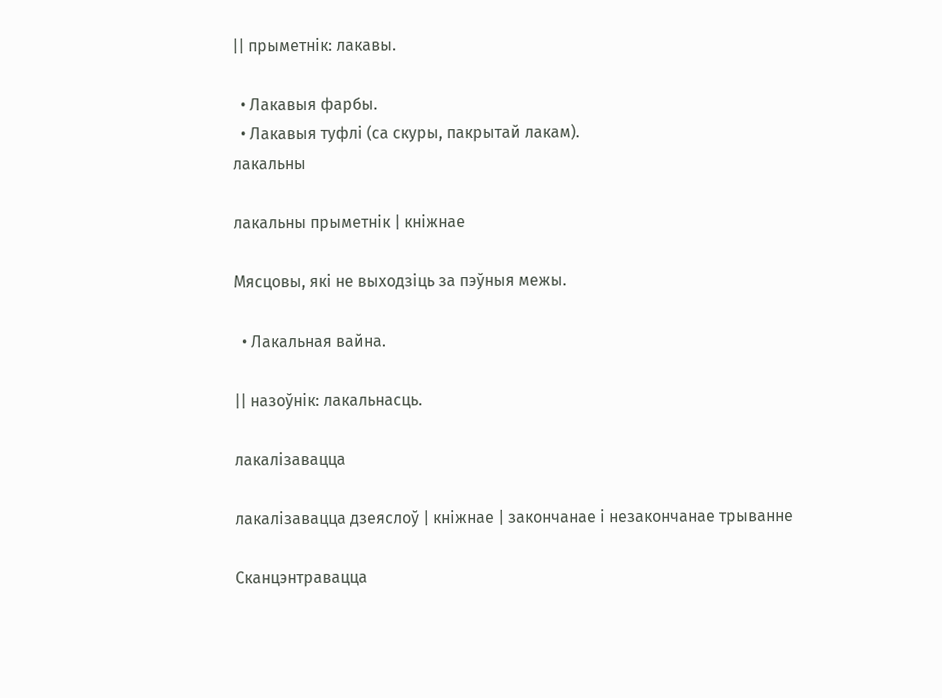|| прыметнік: лакавы.

  • Лакавыя фарбы.
  • Лакавыя туфлі (са скуры, пакрытай лакам).
лакальны

лакальны прыметнік | кніжнае

Мясцовы, які не выходзіць за пэўныя межы.

  • Лакальная вайна.

|| назоўнік: лакальнасць.

лакалізавацца

лакалізавацца дзеяслоў | кніжнае | закончанае і незакончанае трыванне

Сканцэнтравацца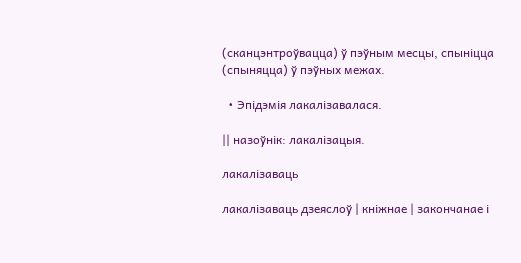(сканцэнтроўвацца) ў пэўным месцы, спыніцца (спыняцца) ў пэўных межах.

  • Эпідэмія лакалізавалася.

|| назоўнік: лакалізацыя.

лакалізаваць

лакалізаваць дзеяслоў | кніжнае | закончанае і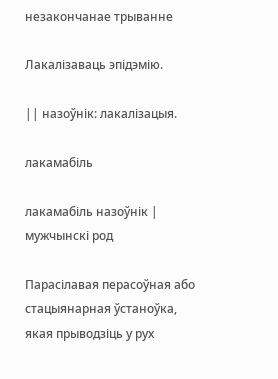незакончанае трыванне

Лакалізаваць эпідэмію.

|| назоўнік: лакалізацыя.

лакамабіль

лакамабіль назоўнік | мужчынскі род

Парасілавая перасоўная або стацыянарная ўстаноўка, якая прыводзіць у рух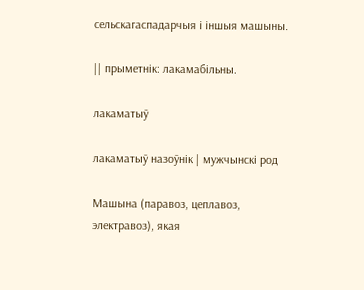сельскагаспадарчыя і іншыя машыны.

|| прыметнік: лакамабільны.

лакаматыў

лакаматыў назоўнік | мужчынскі род

Машына (паравоз, цеплавоз, электравоз), якая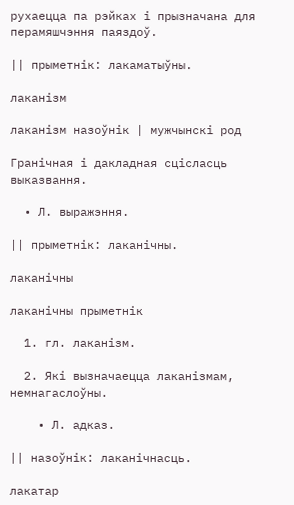рухаецца па рэйках і прызначана для перамяшчэння паяздоў.

|| прыметнік: лакаматыўны.

лаканізм

лаканізм назоўнік | мужчынскі род

Гранічная і дакладная сцісласць выказвання.

  • Л. выражэння.

|| прыметнік: лаканічны.

лаканічны

лаканічны прыметнік

  1. гл. лаканізм.

  2. Які вызначаецца лаканізмам, немнагаслоўны.

    • Л. адказ.

|| назоўнік: лаканічнасць.

лакатар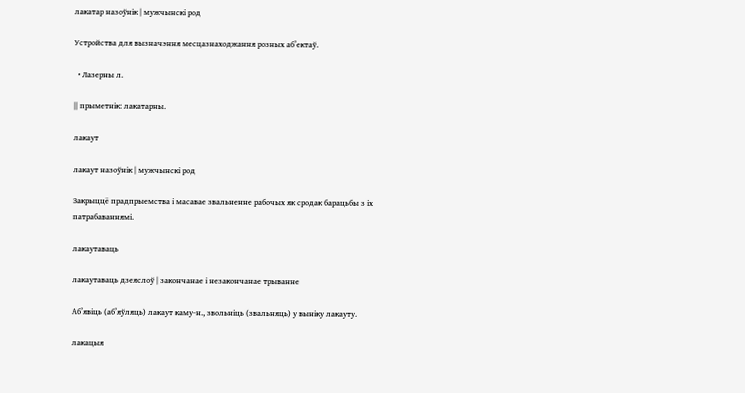лакатар назоўнік | мужчынскі род

Устройства для вызначэння месцазнаходжання розных аб’ектаў.

  • Лазерны л.

|| прыметнік: лакатарны.

лакаут

лакаут назоўнік | мужчынскі род

Закрыццё прадпрыемства і масавае звальненне рабочых як сродак барацьбы з іх патрабаваннямі.

лакаутаваць

лакаутаваць дзеяслоў | закончанае і незакончанае трыванне

Аб’явіць (аб’яўляць) лакаут каму-н., звольніць (звальняць) у выніку лакауту.

лакацыя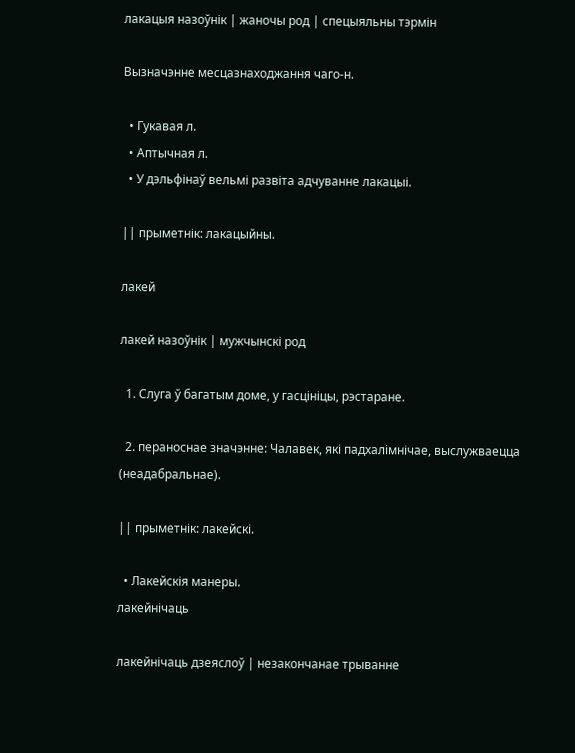лакацыя назоўнік | жаночы род | спецыяльны тэрмін

Вызначэнне месцазнаходжання чаго-н.

  • Гукавая л.
  • Аптычная л.
  • У дэльфінаў вельмі развіта адчуванне лакацыі.

|| прыметнік: лакацыйны.

лакей

лакей назоўнік | мужчынскі род

  1. Слуга ў багатым доме, у гасцініцы, рэстаране.

  2. пераноснае значэнне: Чалавек, які падхалімнічае, выслужваецца (неадабральнае).

|| прыметнік: лакейскі.

  • Лакейскія манеры.
лакейнічаць

лакейнічаць дзеяслоў | незакончанае трыванне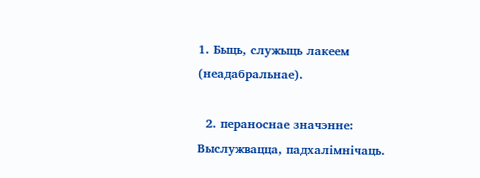1. Быць, служыць лакеем (неадабральнае).

  2. пераноснае значэнне: Выслужвацца, падхалімнічаць.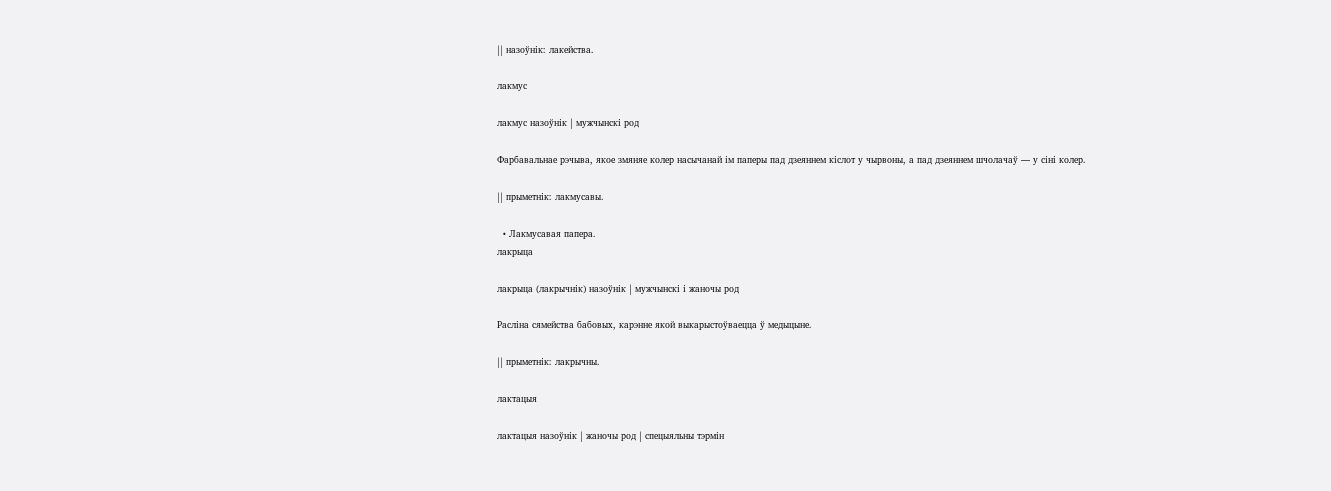|| назоўнік: лакейства.

лакмус

лакмус назоўнік | мужчынскі род

Фарбавальнае рэчыва, якое змяняе колер насычанай ім паперы пад дзеяннем кіслот у чырвоны, а пад дзеяннем шчолачаў — у сіні колер.

|| прыметнік: лакмусавы.

  • Лакмусавая папера.
лакрыца

лакрыца (лакрычнік) назоўнік | мужчынскі і жаночы род

Расліна сямейства бабовых, карэнне якой выкарыстоўваецца ў медыцыне.

|| прыметнік: лакрычны.

лактацыя

лактацыя назоўнік | жаночы род | спецыяльны тэрмін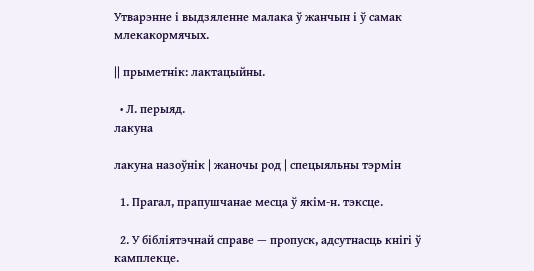Утварэнне і выдзяленне малака ў жанчын і ў самак млекакормячых.

|| прыметнік: лактацыйны.

  • Л. перыяд.
лакуна

лакуна назоўнік | жаночы род | спецыяльны тэрмін

  1. Прагал, прапушчанае месца ў якім-н. тэксце.

  2. У бібліятэчнай справе — пропуск, адсутнасць кнігі ў камплекце.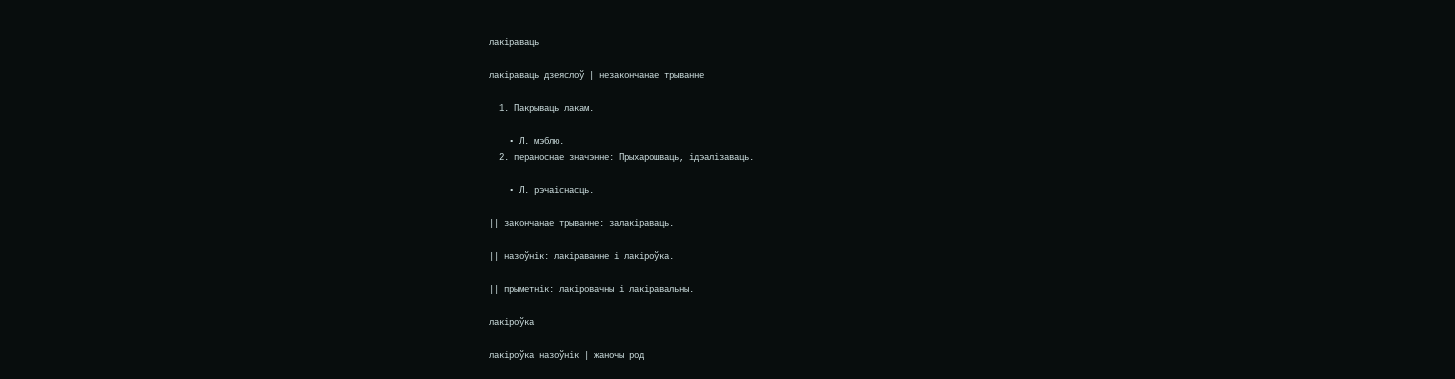лакіраваць

лакіраваць дзеяслоў | незакончанае трыванне

  1. Пакрываць лакам.

    • Л. мэблю.
  2. пераноснае значэнне: Прыхарошваць, ідэалізаваць.

    • Л. рэчаіснасць.

|| закончанае трыванне: залакіраваць.

|| назоўнік: лакіраванне і лакіроўка.

|| прыметнік: лакіровачны і лакіравальны.

лакіроўка

лакіроўка назоўнік | жаночы род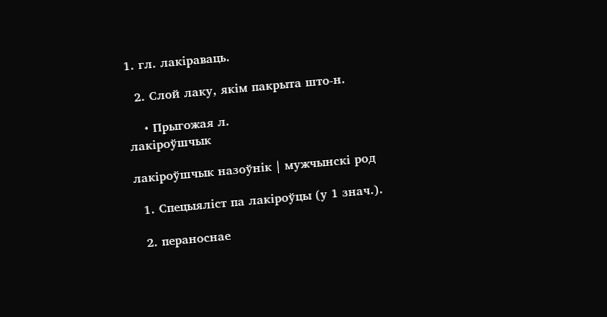1. гл. лакіраваць.

  2. Слой лаку, якім пакрыта што-н.

    • Прыгожая л.
лакіроўшчык

лакіроўшчык назоўнік | мужчынскі род

  1. Спецыяліст па лакіроўцы (у 1 знач.).

  2. пераноснае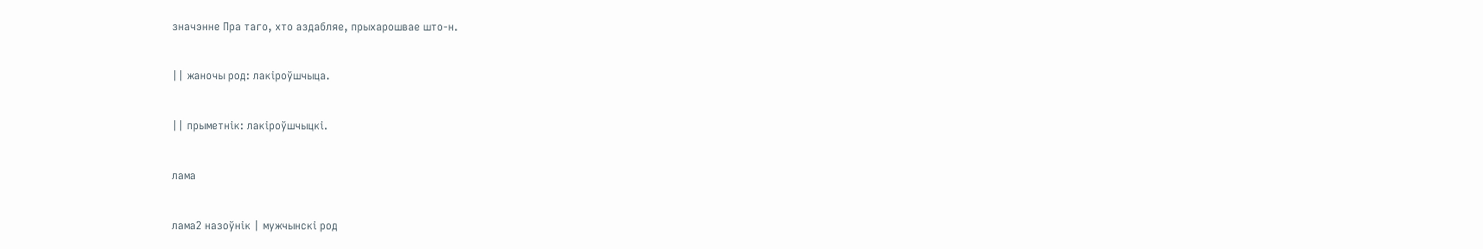значэнне Пра таго, хто аздабляе, прыхарошвае што-н.

|| жаночы род: лакіроўшчыца.

|| прыметнік: лакіроўшчыцкі.

лама

лама2 назоўнік | мужчынскі род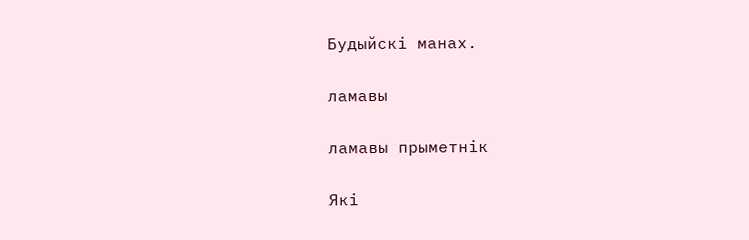Будыйскі манах.

ламавы

ламавы прыметнік

Які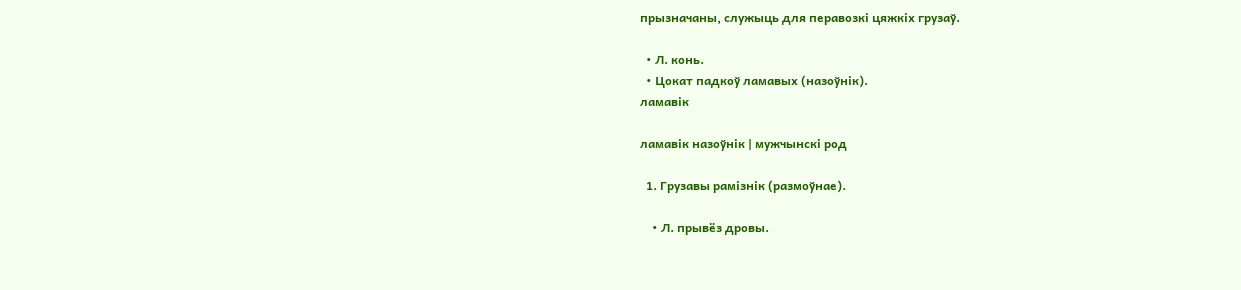прызначаны, служыць для перавозкі цяжкіх грузаў.

  • Л. конь.
  • Цокат падкоў ламавых (назоўнік).
ламавік

ламавік назоўнік | мужчынскі род

  1. Грузавы рамізнік (размоўнае).

    • Л. прывёз дровы.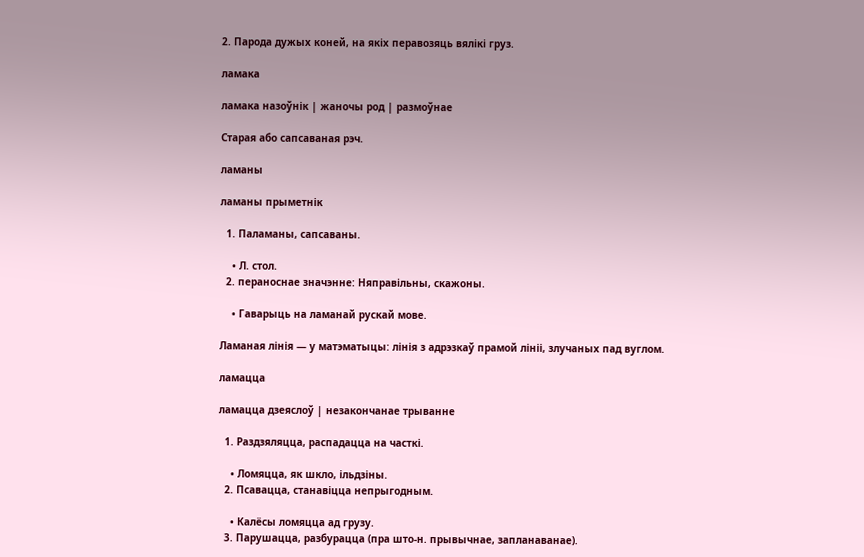2. Парода дужых коней, на якіх перавозяць вялікі груз.

ламака

ламака назоўнік | жаночы род | размоўнае

Старая або сапсаваная рэч.

ламаны

ламаны прыметнік

  1. Паламаны, сапсаваны.

    • Л. стол.
  2. пераноснае значэнне: Няправільны, скажоны.

    • Гаварыць на ламанай рускай мове.

Ламаная лінія — у матэматыцы: лінія з адрэзкаў прамой лініі, злучаных пад вуглом.

ламацца

ламацца дзеяслоў | незакончанае трыванне

  1. Раздзяляцца, распадацца на часткі.

    • Ломяцца, як шкло, ільдзіны.
  2. Псавацца, станавіцца непрыгодным.

    • Калёсы ломяцца ад грузу.
  3. Парушацца, разбурацца (пра што-н. прывычнае, запланаванае).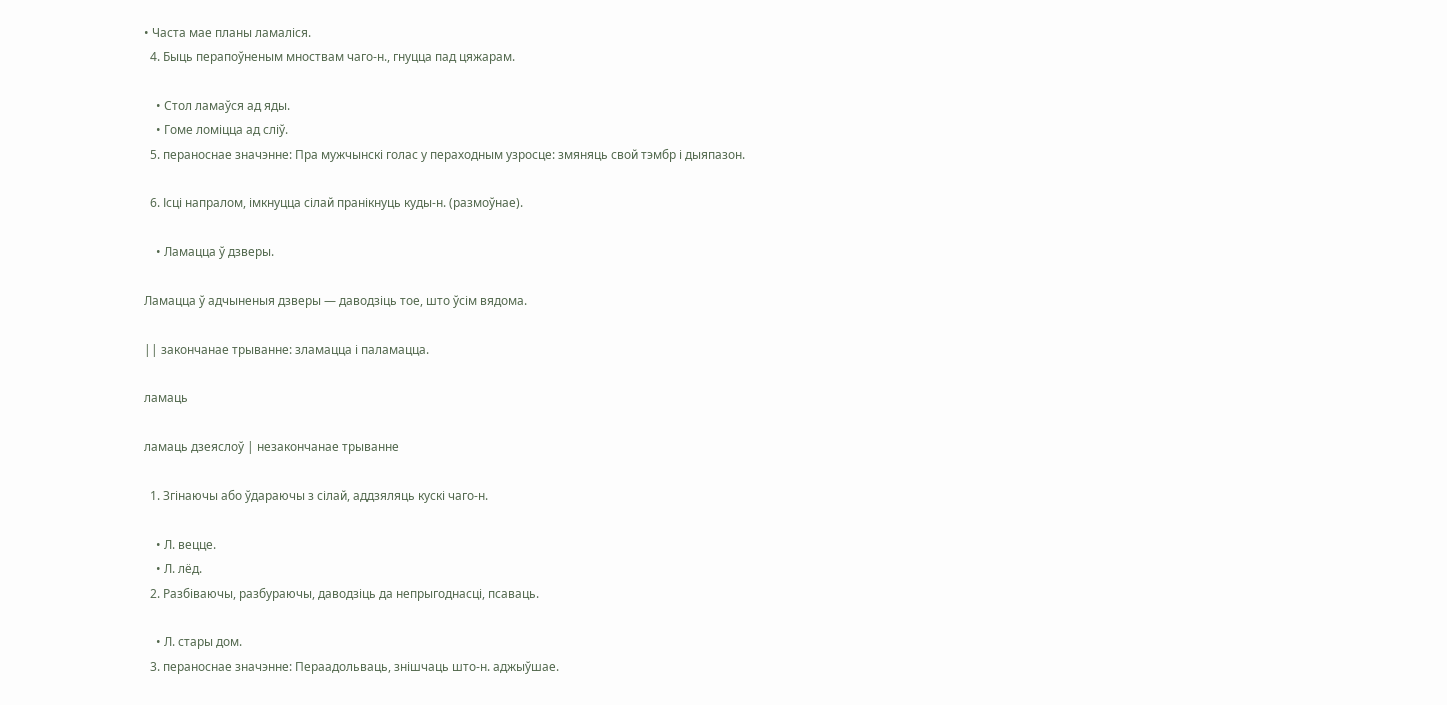• Часта мае планы ламаліся.
  4. Быць перапоўненым мноствам чаго-н., гнуцца пад цяжарам.

    • Стол ламаўся ад яды.
    • Гоме ломіцца ад сліў.
  5. пераноснае значэнне: Пра мужчынскі голас у пераходным узросце: змяняць свой тэмбр і дыяпазон.

  6. Ісці напралом, імкнуцца сілай пранікнуць куды-н. (размоўнае).

    • Ламацца ў дзверы.

Ламацца ў адчыненыя дзверы — даводзіць тое, што ўсім вядома.

|| закончанае трыванне: зламацца і паламацца.

ламаць

ламаць дзеяслоў | незакончанае трыванне

  1. Згінаючы або ўдараючы з сілай, аддзяляць кускі чаго-н.

    • Л. вецце.
    • Л. лёд.
  2. Разбіваючы, разбураючы, даводзіць да непрыгоднасці, псаваць.

    • Л. стары дом.
  3. пераноснае значэнне: Пераадольваць, знішчаць што-н. аджыўшае.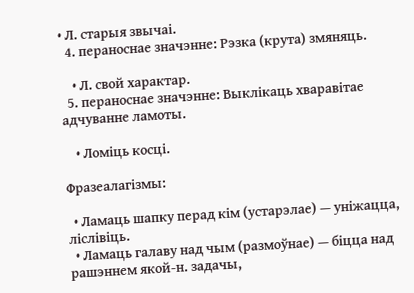• Л. старыя звычаі.
  4. пераноснае значэнне: Рэзка (крута) змяняць.

    • Л. свой характар.
  5. пераноснае значэнне: Выклікаць хваравітае адчуванне ламоты.

    • Ломіць косці.

Фразеалагізмы:

  • Ламаць шапку перад кім (устарэлае) — уніжацца, ліслівіць.
  • Ламаць галаву над чым (размоўнае) — біцца над рашэннем якой-н. задачы,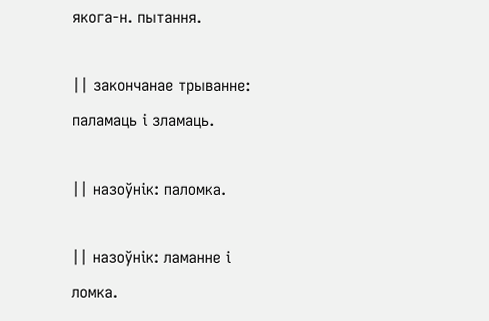якога-н. пытання.

|| закончанае трыванне: паламаць і зламаць.

|| назоўнік: паломка.

|| назоўнік: ламанне і ломка.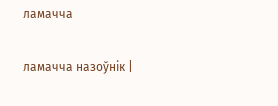ламачча

ламачча назоўнік |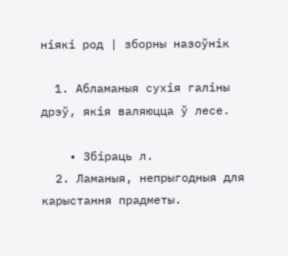ніякі род | зборны назоўнік

  1. Абламаныя сухія галіны дрэў, якія валяюцца ў лесе.

    • Збіраць л.
  2. Ламаныя, непрыгодныя для карыстання прадметы.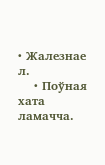• Жалезнае л.
    • Поўная хата ламачча.